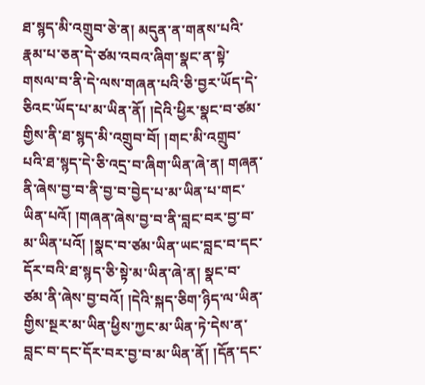ཐ་སྙད་མི་འགྲུབ་ཅེ་ན། མདུན་ན་གནས་པའི་རྣམ་པ་ཅན་དེ་ཙམ་འབའ་ཞིག་སྣང་ན་སྟེ་གསལ་བ་ནི་དེ་ལས་གཞན་པའི་ཅི་བྱར་ཡོད་དེ་ཅིའང་ཡོད་པ་མ་ཡིན་ནོ། །དེའི་ཕྱིར་སྣང་བ་ཙམ་གྱིས་ནི་ཐ་སྙད་མི་འགྲུབ་བོ། །གང་མི་འགྲུབ་པའི་ཐ་སྙད་དེ་ཅི་འདྲ་བ་ཞིག་ཡིན་ཞེ་ན། གཞན་ནི་ཞེས་བྱ་བ་ནི་བྱ་བ་བྱེད་པ་མ་ཡིན་པ་གང་ཡིན་པའོ། །གཞན་ཞེས་བྱ་བ་ནི་བླང་བར་བྱ་བ་མ་ཡིན་པའོ། །སྣང་བ་ཙམ་ཡིན་ཡང་བླང་བ་དང་དོར་བའི་ཐ་སྙད་ཅི་སྟེ་མ་ཡིན་ཞེ་ན། སྣང་བ་ཙམ་ནི་ཞེས་བྱ་བའོ། །དེའི་སྐད་ཅིག་ཉིད་ལ་ཡིན་གྱིས་སྔར་མ་ཡིན་ཕྱིས་ཀྱང་མ་ཡིན་ཏེ་དེས་ན་བླང་བ་དང་དོར་བར་བྱ་བ་མ་ཡིན་ནོ། །དོན་དང་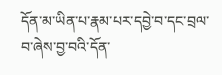དོན་མ་ཡིན་པ་རྣམ་པར་དབྱེ་བ་དང་བྲལ་བ་ཞེས་བྱ་བའི་དོན་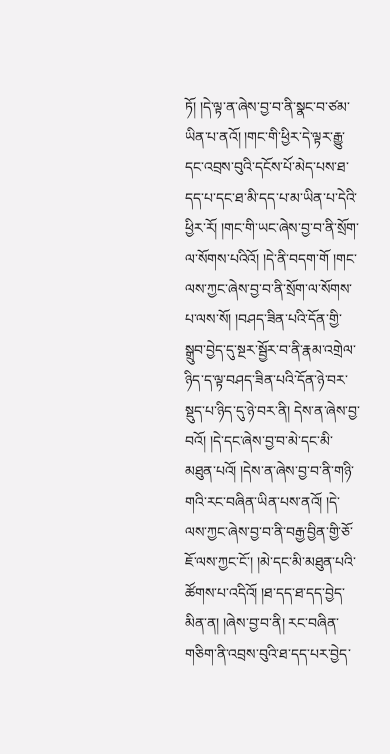ཏོ། །དེ་ལྟ་ན་ཞེས་བྱ་བ་ནི་སྣང་བ་ཙམ་ཡིན་པ་ནའོ། །གང་གི་ཕྱིར་དེ་ལྟར་རྒྱུ་དང་འབྲས་བུའི་དངོས་པོ་མེད་པས་ཐ་དད་པ་དང་ཐ་མི་དད་པ་མ་ཡིན་པ་དེའི་ཕྱིར་རོ། །གང་གི་ཡང་ཞེས་བྱ་བ་ནི་སྲོག་ལ་སོགས་པའིའོ། །དེ་ནི་བདག་གོ །གང་ལས་ཀྱང་ཞེས་བྱ་བ་ནི་སྲོག་ལ་སོགས་པ་ལས་སོ། །བཤད་ཟིན་པའི་དོན་གྱི་སྒྲུབ་བྱེད་དུ་སྔར་སྦྱོར་བ་ནི་རྣམ་འགྲེལ་ཉིད་ད་ལྟ་བཤད་ཟིན་པའི་དོན་ཉེ་བར་སྡུད་པ་ཉིད་དུ་ཉེ་བར་ནི། དེས་ན་ཞེས་བྱ་བའོ། །དེ་དང་ཞེས་བྱ་བ་མེ་དང་མི་མཐུན་པའོ། །དེས་ན་ཞེས་བྱ་བ་ནི་གཉི་གའི་རང་བཞིན་ཡིན་པས་ནའོ། །དེ་ལས་ཀྱང་ཞེས་བྱ་བ་ནི་བརྒྱ་བྱིན་གྱི་ཅོ་ཇོ་ལས་ཀྱང་ངོ་། །མེ་དང་མི་མཐུན་པའི་ཚོགས་པ་འདིའོ། །ཐ་དད་ཐ་དད་བྱེད་མིན་ན། །ཞེས་བྱ་བ་ནི། རང་བཞིན་གཅིག་ནི་འབྲས་བུའི་ཐ་དད་པར་བྱེད་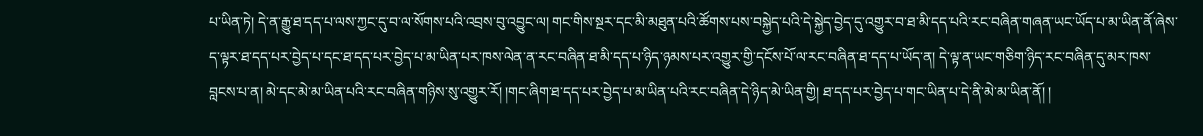པ་ཡིན་ཏེ། དེ་ན་རྒྱུ་ཐ་དད་པ་ལས་ཀྱང་དུ་བ་ལ་སོགས་པའི་འབྲས་བུ་འབྱུང་ལ། གང་གིས་སྔར་དང་མི་མཐུན་པའི་ཚོགས་པས་བསྐྱེད་པའི་དེ་སྐྱེད་བྱེད་དུ་འགྱུར་བ་ཐ་མི་དད་པའི་རང་བཞིན་གཞན་ཡང་ཡོད་པ་མ་ཡིན་ནོ་ཞེས་ད་ལྟར་ཐ་དད་པར་བྱེད་པ་དང་ཐ་དད་པར་བྱེད་པ་མ་ཡིན་པར་ཁས་ལེན་ན་རང་བཞིན་ཐ་མི་དད་པ་ཉིད་ཉམས་པར་འགྱུར་གྱི་དངོས་པོ་ལ་རང་བཞིན་ཐ་དད་པ་ཡོད་ན། དེ་ལྟ་ན་ཡང་གཅིག་ཉིད་རང་བཞིན་དུ་མར་ཁས་བླངས་པ་ན། མེ་དང་མེ་མ་ཡིན་པའི་རང་བཞིན་གཉིས་སུ་འགྱུར་རོ། །གང་ཞིག་ཐ་དད་པར་བྱེད་པ་མ་ཡིན་པའི་རང་བཞིན་དེ་ཉིད་མེ་ཡིན་གྱི། ཐ་དད་པར་བྱེད་པ་གང་ཡིན་པ་དེ་ནི་མེ་མ་ཡིན་ནོ། །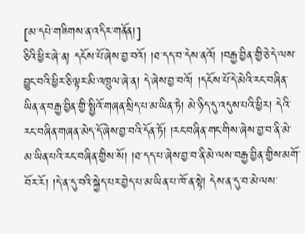[མ་དཔེ་གཟིགས་ན་འདིར་གནོན།]
ཅིའི་ཕྱིར་ཞེ་ན། དངོས་པོ་ཞེས་བྱ་བའོ། །ཐ་དད་བ་དེས་ནའོ། །བརྒྱ་བྱིན་གྱི་ཅེ་དེ་ལས་བྱུང་བའི་ཕྱིར་ཅི་ལྟར་མི་འཁྲུལ་ཞེ་ན། དེ་ཞེས་བྱ་བའོ། །དངོས་པོ་དེ་མེའི་རང་བཞིན་ཡིན་ན་བརྒྱ་བྱིན་གྱི་སྤྱིའོ་གཞན་སྲིད་པ་མ་ཡིན་ཏེ། མེ་ཉིད་དུ་འདུས་པའི་ཕྱིར། དེའི་རང་བཞིན་གཞན་མེད་དོ་ཞེས་བྱ་བའི་དོན་ཏོ། །རང་བཞིན་གང་གིས་ཞེས་བྱ་བ་ནི་མེ་མ་ཡིན་པའི་རང་བཞིན་གྱིས་སོ། །ཐ་དད་པ་ཞེས་བྱ་བ་ནི་མེ་ལས་བརྒྱ་བྱིན་གྱིས་མགོ་བོར་རོ། །དེ་ན་དུ་བའི་སྐྱེད་པར་བྱེད་པ་མ་ཡིན་པ་ཁོ་ན་སྟེ། དེས་ན་དུ་བ་མེ་ལས་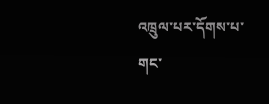འཁྲུལ་པར་དོགས་པ་གང་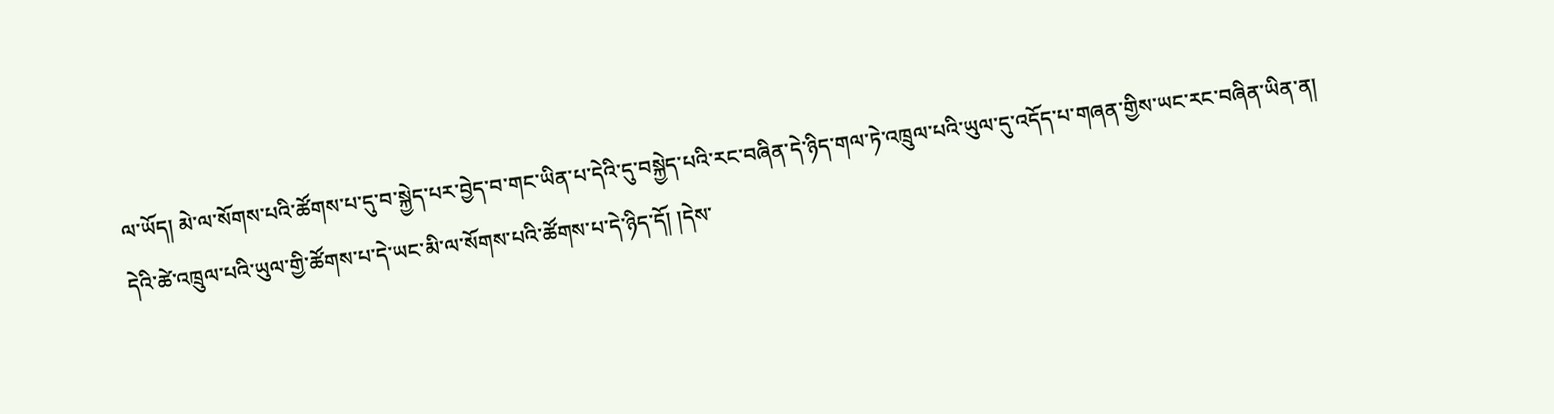ལ་ཡོད། མེ་ལ་སོགས་པའི་ཚོགས་པ་དུ་བ་སྐྱེད་པར་བྱེད་བ་གང་ཡིན་པ་དེའི་དུ་བསྐྱེད་པའི་རང་བཞིན་དེ་ཉིད་གལ་ཏེ་འཁྲུལ་པའི་ཡུལ་དུ་འདོད་པ་གཞན་གྱིས་ཡང་རང་བཞིན་ཡིན་ན། དེའི་ཚེ་འཁྲུལ་པའི་ཡུལ་གྱི་ཚོགས་པ་དེ་ཡང་མི་ལ་སོགས་པའི་ཚོགས་པ་དེ་ཉིད་དོ། །དེས་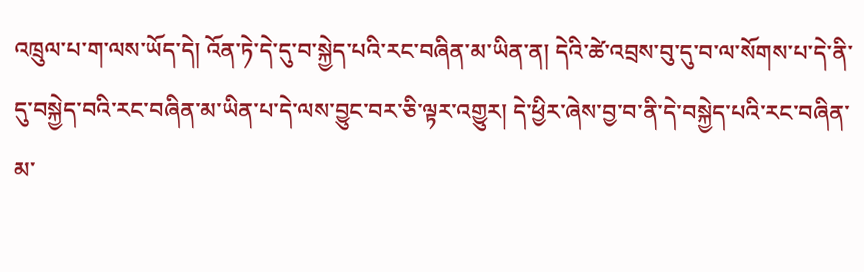འཁྲུལ་པ་ག་ལས་ཡོད་དེ། འོན་ཏེ་དེ་དུ་བ་སྐྱེད་པའི་རང་བཞིན་མ་ཡིན་ན། དེའི་ཚེ་འབྲས་བུ་དུ་བ་ལ་སོགས་པ་དེ་ནི་དུ་བསྐྱེད་བའི་རང་བཞིན་མ་ཡིན་པ་དེ་ལས་བྱུང་བར་ཅི་ལྟར་འགྱུར། དེ་ཕྱིར་ཞེས་བྱ་བ་ནི་དེ་བསྐྱེད་པའི་རང་བཞིན་མ་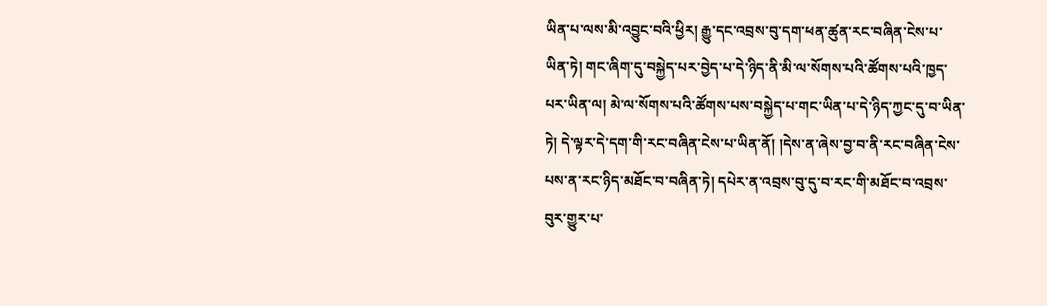ཡིན་པ་ལས་མི་འབྱུང་བའི་ཕྱིར། རྒྱུ་དང་འབྲས་བུ་དག་ཕན་ཚུན་རང་བཞིན་ངེས་པ་ཡིན་ཏེ། གང་ཞིག་དུ་བསྐྱེད་པར་བྱེད་པ་དེ་ཉིད་ནི་མི་ལ་སོགས་པའི་ཚོགས་པའི་ཁྱད་པར་ཡིན་ལ། མེ་ལ་སོགས་པའི་ཚོགས་པས་བསྐྱེད་པ་གང་ཡིན་པ་དེ་ཉིད་ཀྱང་དུ་བ་ཡིན་ཏེ། དེ་ལྟར་དེ་དག་གི་རང་བཞིན་ངེས་པ་ཡིན་ནོ། །དེས་ན་ཞེས་བྱ་བ་ནི་རང་བཞིན་ངེས་པས་ན་རང་ཉིད་མཐོང་བ་བཞིན་ཏེ། དཔེར་ན་འབྲས་བུ་དུ་བ་རང་གི་མཐོང་བ་འབྲས་བུར་གྱུར་པ་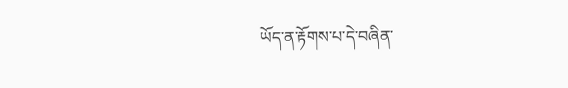ཡོད་ན་རྟོགས་པ་དེ་བཞིན་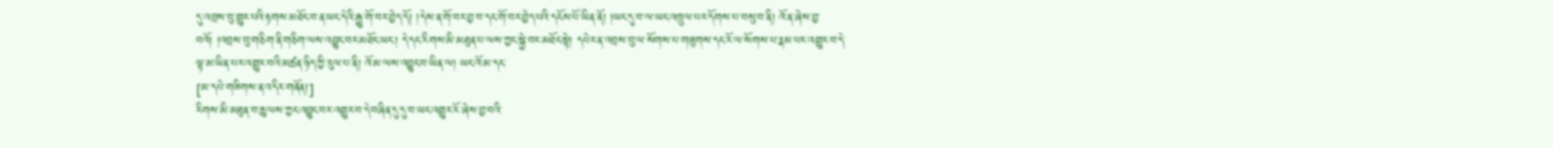དུ་འབྲས་བུ་གྱུར་པའི་རྟགས་མཐོང་བ་ན་ཡང་དེའི་རྒྱུ་གོ་བར་བྱེད་དོ། །དེས་ན་གོ་བར་བྱ་བ་དང་གོ་བར་བྱེད་པའི་དངོས་པོ་ཡིན་ནོ། །ཡང་དུ་བ་ལ་ཡང་འཁྲུལ་པར་དོགས་པ་བསུ་བ་ནི། འོ་ན་ཞེས་བྱ་བའོ། །འབྲས་བུ་གཅིག་ནི་གཅིག་ལས་འབྱུང་བར་མཐོང་ཡང་། དེ་དང་རིགས་མི་མཐུན་པ་ལས་ཀྱང་སྐྱེ་བར་མཐོང་སྟེ། དཔེར་ན་འབྲས་བུ་ལ་སོགས་པ་གཟུགས་དང་རོ་ལ་སོགས་པ་རྣམ་པར་འགྱུར་བ་དེ་ལྟ་མ་ཡིན་པར་འགྱུར་བའི་མཚན་ཉིད་ཀྱི་རུལ་པ་ནི། འོ་མ་ལས་འབྱུང་བ་ཡིན་ལ། ཡང་འོ་མ་དང་
[མ་དཔེ་གཟིགས་ན་འདིར་གནོན།]
རིགས་མི་མཐུན་བ་ཆུ་ལས་ཀྱང་འབྱུང་བར་འགྱུར་བ་དེ་བཞིན་དུ་དུ་བ་ཡང་འགྱུར་རོ་ཞེས་བྱ་བའི་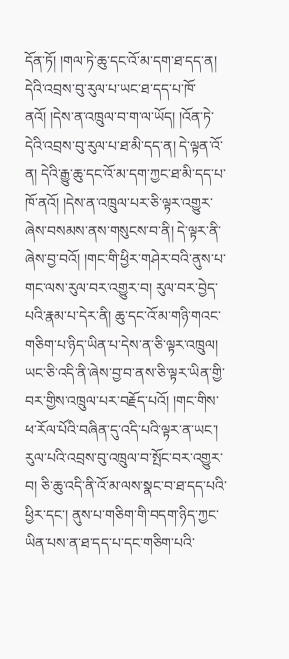དོན་ཏོ། །གལ་ཏེ་ཆུ་དང་འོ་མ་དག་ཐ་དད་ན། དེའི་འབྲས་བུ་རུལ་པ་ཡང་ཐ་དད་པ་ཁོ་ནའོ། །དེས་ན་འཁྲུལ་བ་ག་ལ་ཡོད། །འོན་ཏེ་དེའི་འབྲས་བུ་རུལ་པ་ཐ་མི་དད་ན། དེ་ལྟན་འོ་ན། དེའི་རྒྱུ་ཆུ་དང་འོ་མ་དག་ཀྱང་ཐ་མི་དད་པ་ཁོ་ནའོ། །དེས་ན་འཁྲུལ་པར་ཅི་ལྟར་འགྱུར་ཞེས་བསམས་ནས་གསུངས་བ་ནི། དེ་ལྟར་ནི་ཞེས་བྱ་བའོ། །གང་གི་ཕྱིར་གཤེར་བའི་ནུས་པ་གང་ལས་རུལ་བར་འགྱུར་བ། རུལ་བར་བྱེད་པའི་རྣམ་པ་དེར་ནི། ཆུ་དང་འོ་མ་གཉི་གའང་གཅིག་པ་ཉིད་ཡིན་པ་དེས་ན་ཅི་ལྟར་འཁྲུལ། ཡང་ཅི་འདི་ནི་ཞེས་བྱ་བ་ནས་ཅི་ལྟར་ཡིན་གྱི་བར་གྱིས་འཁྲུལ་པར་བརྗོད་པའོ། །གང་གིས་ཕ་རོལ་པོའི་བཞིན་དུ་འདི་པའི་ལྟར་ན་ཡང་། རུལ་པའི་འབྲས་བུ་འཁྲུལ་བ་སྤོང་བར་འགྱུར་བ། ཅི་ཆུ་འདི་ནི་འོ་མ་ལས་སྣང་བ་ཐ་དད་པའི་ཕྱིར་དང་། ནུས་པ་གཅིག་གི་བདག་ཉིད་ཀྱང་ཡིན་པས་ན་ཐ་དད་པ་དང་གཅིག་པའི་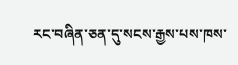རང་བཞིན་ཅན་དུ་སངས་རྒྱས་པས་ཁས་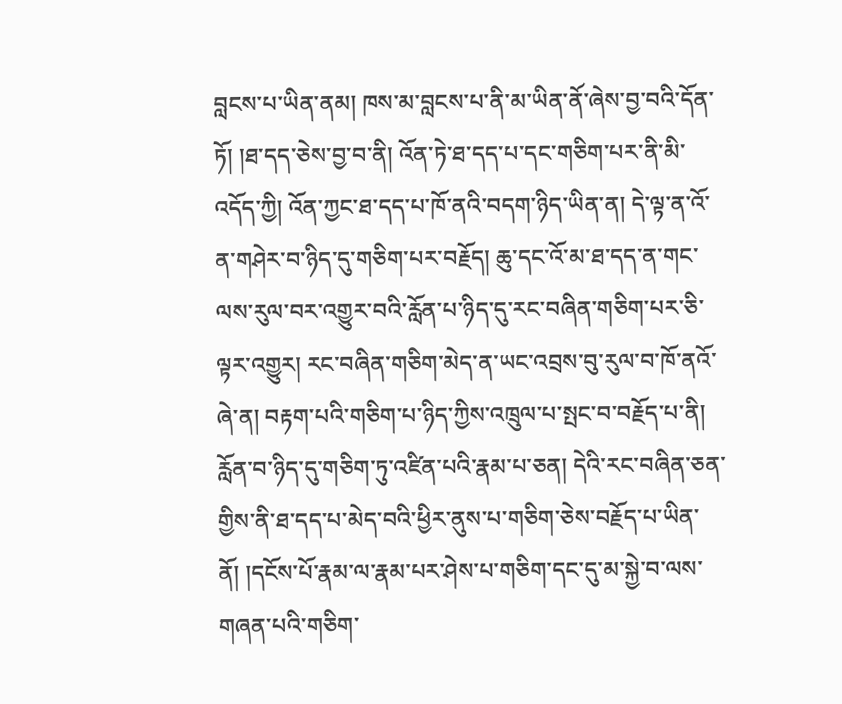བླངས་པ་ཡིན་ནམ། ཁས་མ་བླངས་པ་ནི་མ་ཡིན་ནོ་ཞེས་བྱ་བའི་དོན་ཏོ། །ཐ་དད་ཅེས་བྱ་བ་ནི། འོན་ཏེ་ཐ་དད་པ་དང་གཅིག་པར་ནི་མི་འདོད་ཀྱི། འོན་ཀྱང་ཐ་དད་པ་ཁོ་ནའི་བདག་ཉིད་ཡིན་ན། དེ་ལྟ་ན་འོ་ན་གཤེར་བ་ཉིད་དུ་གཅིག་པར་བརྗོད། ཆུ་དང་འོ་མ་ཐ་དད་ན་གང་ལས་རུལ་བར་འགྱུར་བའི་རློན་པ་ཉིད་དུ་རང་བཞིན་གཅིག་པར་ཅི་ལྟར་འགྱུར། རང་བཞིན་གཅིག་མེད་ན་ཡང་འབྲས་བུ་རུལ་བ་ཁོ་ནའོ་ཞེ་ན། བརྟག་པའི་གཅིག་པ་ཉིད་ཀྱིས་འཁྲུལ་པ་སྤང་བ་བརྗོད་པ་ནི། རློན་བ་ཉིད་དུ་གཅིག་ཏུ་འཛིན་པའི་རྣམ་པ་ཅན། དེའི་རང་བཞིན་ཅན་གྱིས་ནི་ཐ་དད་པ་མེད་བའི་ཕྱིར་ནུས་པ་གཅིག་ཅེས་བརྗོད་པ་ཡིན་ནོ། །དངོས་པོ་རྣམ་ལ་རྣམ་པར་ཤེས་པ་གཅིག་དང་དུ་མ་སྐྱེ་བ་ལས་གཞན་པའི་གཅིག་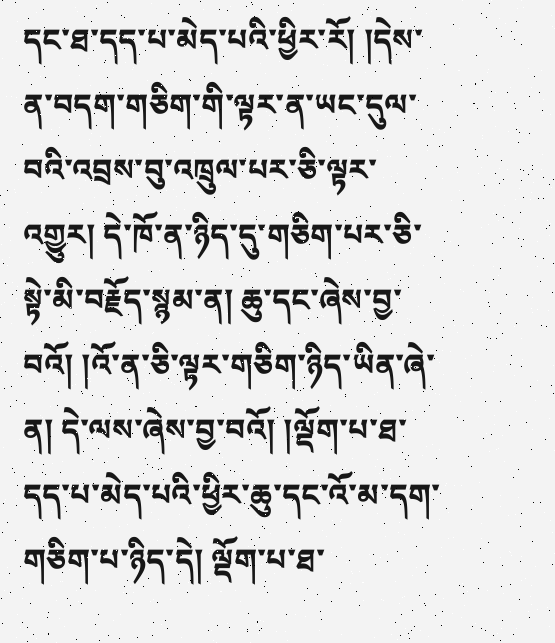དང་ཐ་དད་པ་མེད་པའི་ཕྱིར་རོ། །དེས་ན་བདག་གཅིག་གི་ལྟར་ན་ཡང་དུལ་བའི་འབྲས་བུ་འཁྲུལ་པར་ཅི་ལྟར་འགྱུར། དེ་ཁོ་ན་ཉིད་དུ་གཅིག་པར་ཅི་སྟེ་མི་བརྗོད་སྙམ་ན། ཆུ་དང་ཞེས་བྱ་བའོ། །འོ་ན་ཅི་ལྟར་གཅིག་ཉིད་ཡིན་ཞེ་ན། དེ་ལས་ཞེས་བྱ་བའོ། །ལྡོག་པ་ཐ་དད་པ་མེད་པའི་ཕྱིར་ཆུ་དང་འོ་མ་དག་གཅིག་པ་ཉིད་དེ། ལྡོག་པ་ཐ་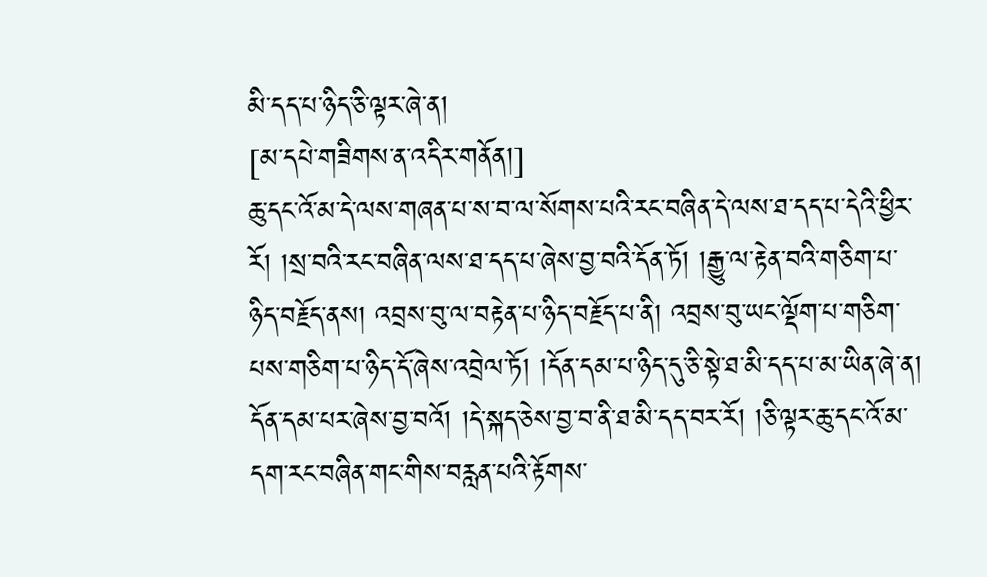མི་དད་པ་ཉིད་ཅི་ལྟར་ཞེ་ན།
[མ་དཔེ་གཟིགས་ན་འདིར་གནོན།]
ཆུ་དང་འོ་མ་དེ་ལས་གཞན་པ་ས་བ་ལ་སོགས་པའི་རང་བཞིན་དེ་ལས་ཐ་དད་པ་དེའི་ཕྱིར་རོ། །སྲ་བའི་རང་བཞིན་ལས་ཐ་དད་པ་ཞེས་བྱ་བའི་དོན་ཏོ། །རྒྱུ་ལ་རྟེན་བའི་གཅིག་པ་ཉིད་བརྗོད་ནས། འབྲས་བུ་ལ་བརྟེན་པ་ཉིད་བརྗོད་པ་ནི། འབྲས་བུ་ཡང་ལྡོག་པ་གཅིག་པས་གཅིག་པ་ཉིད་དོ་ཞེས་འབྲེལ་ཏོ། །དོན་དམ་པ་ཉིད་དུ་ཅི་སྟེ་ཐ་མི་དད་པ་མ་ཡིན་ཞེ་ན། དོན་དམ་པར་ཞེས་བྱ་བའོ། །དེ་སྐད་ཅེས་བྱ་བ་ནི་ཐ་མི་དད་བར་རོ། །ཅི་ལྟར་ཆུ་དང་འོ་མ་དག་རང་བཞིན་གང་གིས་བརླན་པའི་རྟོགས་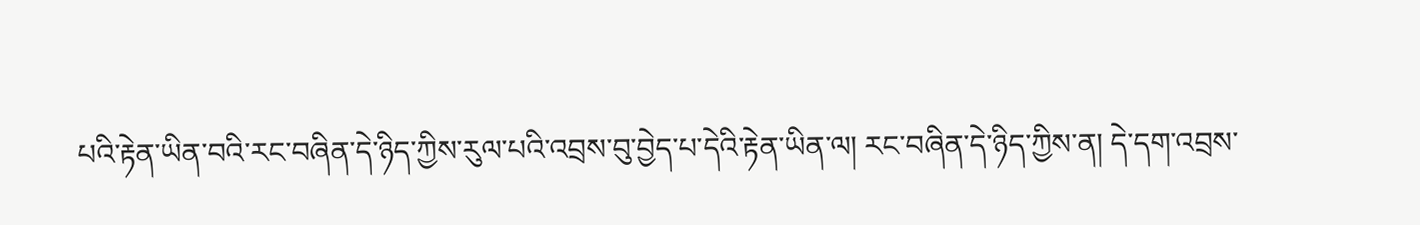པའི་རྟེན་ཡིན་བའི་རང་བཞིན་དེ་ཉིད་ཀྱིས་རུལ་པའི་འབྲས་བུ་བྱེད་པ་དེའི་རྟེན་ཡིན་ལ། རང་བཞིན་དེ་ཉིད་ཀྱིས་ན། དེ་དག་འབྲས་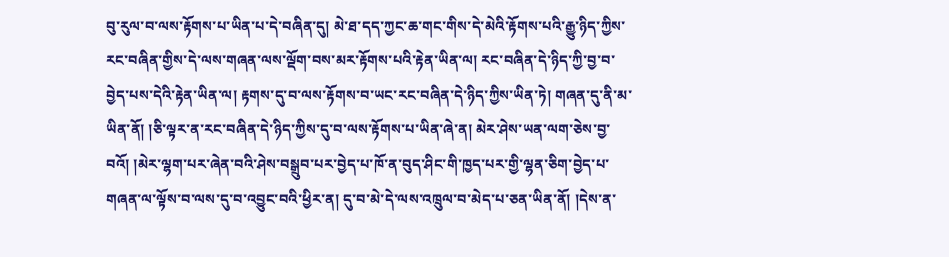བུ་རུལ་བ་ལས་རྟོགས་པ་ཡིན་པ་དེ་བཞིན་དུ། མེ་ཐ་དད་ཀྱང་ཆ་གང་གིས་དེ་མེའི་རྟོགས་པའི་རྒྱུ་ཉིད་ཀྱིས་རང་བཞིན་གྱིས་དེ་ལས་གཞན་ལས་ལྡོག་བས་མར་རྟོགས་པའི་རྟེན་ཡིན་ལ། རང་བཞིན་དེ་ཉིད་ཀྱི་བྱ་བ་བྱེད་པས་དེའི་རྟེན་ཡིན་ལ། རྟགས་དུ་བ་ལས་རྟོགས་བ་ཡང་རང་བཞིན་དེ་ཉིད་ཀྱིས་ཡིན་ཏེ། གཞན་དུ་ནི་མ་ཡིན་ནོ། །ཅི་ལྟར་ན་རང་བཞིན་དེ་ཉིད་ཀྱིས་དུ་བ་ལས་རྟོགས་པ་ཡིན་ཞེ་ན། མེར་ཤེས་ཡན་ལག་ཅེས་བྱ་བའོ། །མེར་ལྷག་པར་ཞེན་བའི་ཤེས་བསྒྲུབ་པར་བྱེད་པ་ཁོ་ན་བུད་ཤིང་གི་ཁྱད་པར་གྱི་ལྷན་ཅིག་བྱེད་པ་གཞན་ལ་ལྟོས་བ་ལས་དུ་བ་འབྱུང་བའི་ཕྱིར་ན། དུ་བ་མེ་དེ་ལས་འཁྲུལ་བ་མེད་པ་ཅན་ཡིན་ནོ། །དེས་ན་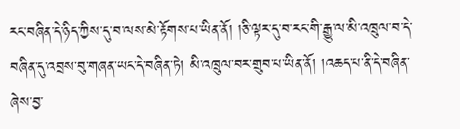རང་བཞིན་དེ་ཉིད་ཀྱིས་དུ་བ་ལས་མེ་རྟོགས་པ་ཡིན་ནོ། །ཅི་ལྟར་དུ་བ་རང་གི་རྒྱུ་ལ་མི་འཁྲུལ་བ་དེ་བཞིན་དུ་འབྲས་བུ་གཞན་ཡང་དེ་བཞིན་ཏེ། མི་འཁྲུལ་བར་གྲུབ་པ་ཡིན་ནོ། །འཆད་པ་ནི་དེ་བཞིན་ཞེས་བྱ་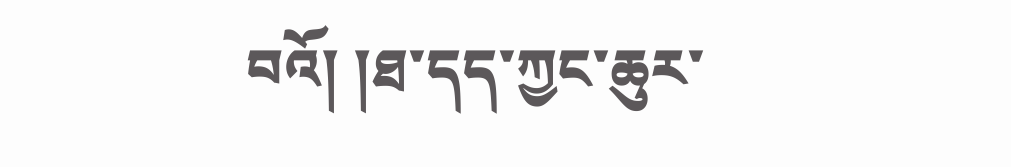བའོ། །ཐ་དད་ཀྱང་ཆུར་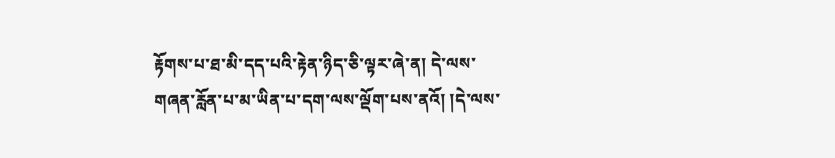རྟོགས་པ་ཐ་མི་དད་པའི་རྟེན་ཉིད་ཅི་ལྟར་ཞེ་ན། དེ་ལས་གཞན་རློན་པ་མ་ཡིན་པ་དག་ལས་ལྡོག་པས་ནའོ། །དེ་ལས་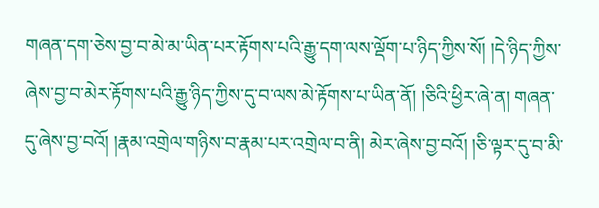གཞན་དག་ཅེས་བྱ་བ་མེ་མ་ཡིན་པར་རྟོགས་པའི་རྒྱུ་དག་ལས་ལྡོག་པ་ཉིད་ཀྱིས་སོ། །དེ་ཉིད་ཀྱིས་ཞེས་བྱ་བ་མེར་རྟོགས་པའི་རྒྱུ་ཉིད་ཀྱིས་དུ་བ་ལས་མེ་རྟོགས་པ་ཡིན་ནོ། །ཅིའི་ཕྱིར་ཞེ་ན། གཞན་དུ་ཞེས་བྱ་བའོ། །རྣམ་འགྲེལ་གཉིས་བ་རྣམ་པར་འགྲེལ་བ་ནི། མེར་ཞེས་བྱ་བའོ། །ཅི་ལྟར་དུ་བ་མི་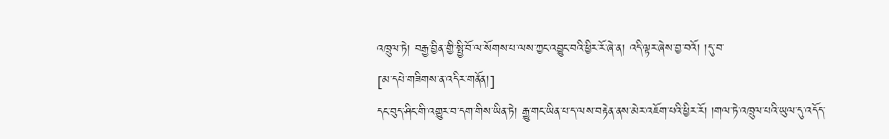འཁྲུལ་ཏེ། བརྒྱ་བྱིན་གྱི་སྤྱི་བོ་ལ་སོགས་པ་ལས་ཀྱང་འབྱུང་བའི་ཕྱིར་རོ་ཞེ་ན། འདི་ལྟར་ཞེས་བྱ་བའོ། །དུ་བ་
[མ་དཔེ་གཟིགས་ན་འདིར་གནོན།]
དང་བུད་ཤིང་གི་འགྱུར་བ་དག་གིས་ཡིན་ཏེ། རྒྱུ་གང་ཡིན་པ་ད་ལས་བརྟེན་ནས་མེར་འཇོག་པའི་ཕྱིར་རོ། །གལ་ཏེ་འཁྲུལ་པའི་ཡུལ་དུ་འདོད་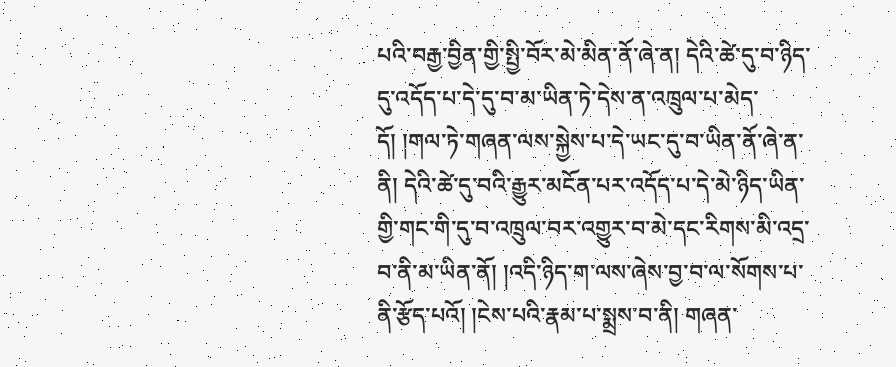པའི་བརྒྱ་བྱིན་གྱི་སྤྱི་བོར་མེ་མིན་ནོ་ཞེ་ན། དེའི་ཚེ་དུ་བ་ཉིད་དུ་འདོད་པ་དེ་དུ་བ་མ་ཡིན་ཏེ་དེས་ན་འཁྲུལ་པ་མེད་དོ། །གལ་ཏེ་གཞན་ལས་སྐྱེས་པ་དེ་ཡང་དུ་བ་ཡིན་ནོ་ཞེ་ན་ནི། དེའི་ཚེ་དུ་བའི་རྒྱུར་མངོན་པར་འདོད་པ་དེ་མེ་ཉིད་ཡིན་གྱི་གང་གི་དུ་བ་འཁྲུལ་བར་འགྱུར་བ་མེ་དང་རིགས་མི་འདྲ་བ་ནི་མ་ཡིན་ནོ། །འདི་ཉིད་ག་ལས་ཞེས་བྱ་བ་ལ་སོགས་པ་ནི་རྩོད་པའོ། །ངེས་པའི་རྣམ་པ་སྨྲས་བ་ནི། གཞན་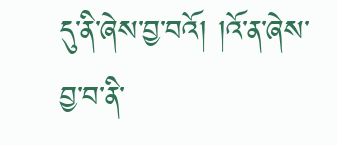དུ་ནི་ཞེས་བྱ་བའོ། །འོ་ན་ཞེས་བྱ་བ་ནི་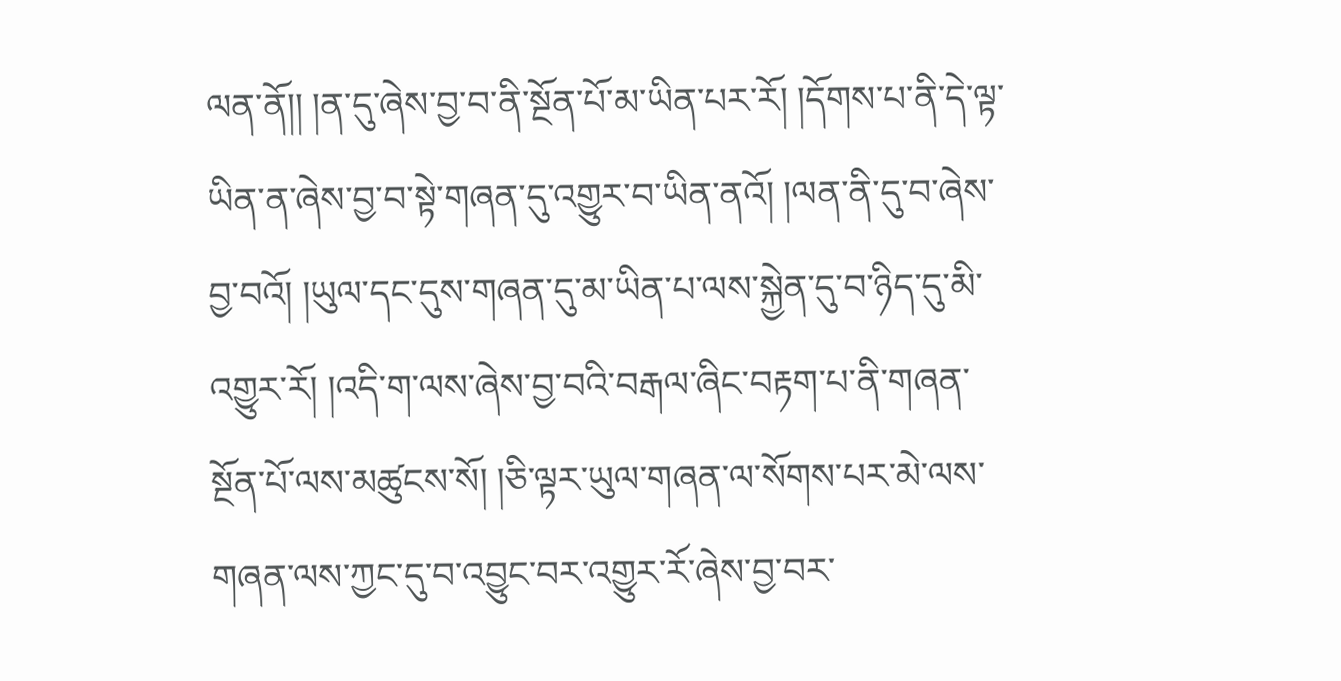ལན་ནོ།། །ན་དུ་ཞེས་བྱ་བ་ནི་སྔོན་པོ་མ་ཡིན་པར་རོ། །དོགས་པ་ནི་དེ་ལྟ་ཡིན་ན་ཞེས་བྱ་བ་སྟེ་གཞན་དུ་འགྱུར་བ་ཡིན་ནའོ། །ལན་ནི་དུ་བ་ཞེས་བྱ་བའོ། །ཡུལ་དང་དུས་གཞན་དུ་མ་ཡིན་པ་ལས་སྐྱེན་དུ་བ་ཉིད་དུ་མི་འགྱུར་རོ། །འདི་ག་ལས་ཞེས་བྱ་བའི་བརྒལ་ཞིང་བརྟག་པ་ནི་གཞན་སྔོན་པོ་ལས་མཚུངས་སོ། །ཅི་ལྟར་ཡུལ་གཞན་ལ་སོགས་པར་མེ་ལས་གཞན་ལས་ཀྱང་དུ་བ་འབྱུང་བར་འགྱུར་རོ་ཞེས་བྱ་བར་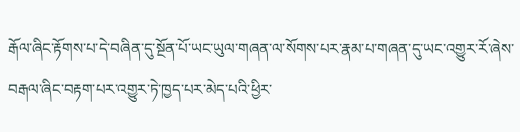རྒོལ་ཞིང་རྟོགས་པ་དེ་བཞིན་དུ་སྔོན་པོ་ཡང་ཡུལ་གཞན་ལ་སོགས་པར་རྣམ་པ་གཞན་དུ་ཡང་འགྱུར་རོ་ཞེས་བརྒལ་ཞིང་བརྟག་པར་འགྱུར་ཏེ་ཁྱད་པར་མེད་པའི་ཕྱིར་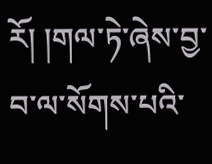རོ། །གལ་ཏེ་ཞེས་བྱ་བ་ལ་སོགས་པའི་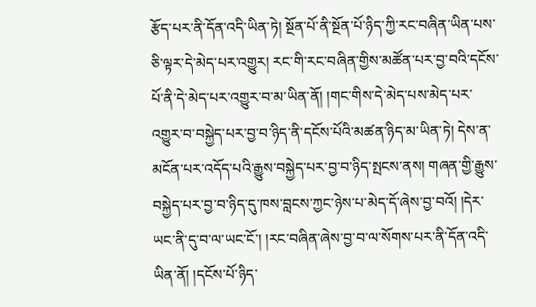རྩོད་པར་ནི་དོན་འདི་ཡིན་ཏེ། སྔོན་པོ་ནི་སྔོན་པོ་ཉིད་ཀྱི་རང་བཞིན་ཡིན་པས་ཅི་ལྟར་དེ་མེད་པར་འགྱུར། རང་གི་རང་བཞིན་གྱིས་མཚོན་པར་བྱ་བའི་དངོས་པོ་ནི་དེ་མེད་པར་འགྱུར་བ་མ་ཡིན་ནོ། །གང་གིས་དེ་མེད་པས་མེད་པར་འགྱུར་བ་བསྐྱེད་པར་བྱ་བ་ཉིད་ནི་དངོས་པོའི་མཚན་ཉིད་མ་ཡིན་ཏེ། དེས་ན་མངོན་པར་འདོད་པའི་རྒྱུས་བསྐྱེད་པར་བྱ་བ་ཉིད་སྤངས་ནས། གཞན་གྱི་རྒྱུས་བསྐྱེད་པར་བྱ་བ་ཉིད་དུ་ཁས་བླངས་ཀྱང་ཉེས་པ་མེད་དོ་ཞེས་བྱ་བའོ། །དེར་ཡང་ནི་དུ་བ་ལ་ཡང་ངོ་། །རང་བཞིན་ཞེས་བྱ་བ་ལ་སོགས་པར་ནི་དོན་འདི་ཡིན་ནོ། །དངོས་པོ་ཉིད་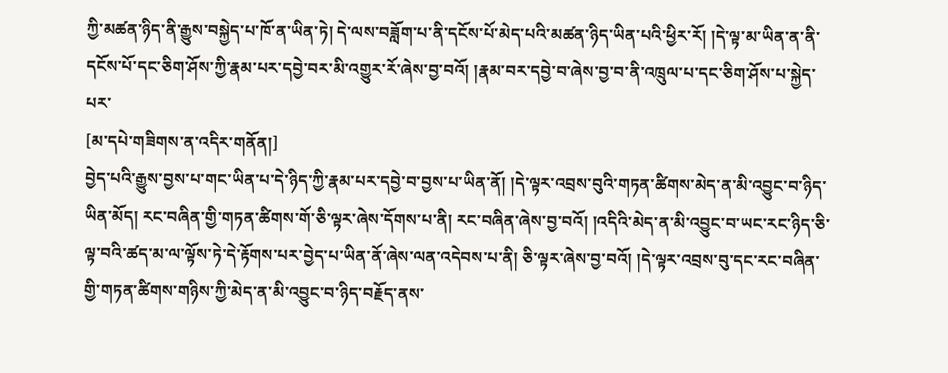ཀྱི་མཚན་ཉིད་ནི་རྒྱུས་བསྐྱེད་པ་ཁོ་ན་ཡིན་ཏེ། དེ་ལས་བཟློག་པ་ནི་དངོས་པོ་མེད་པའི་མཚན་ཉིད་ཡིན་པའི་ཕྱིར་རོ། །དེ་ལྟ་མ་ཡིན་ན་ནི་དངོས་པོ་དང་ཅིག་ཤོས་ཀྱི་རྣམ་པར་དབྱེ་བར་མི་འགྱུར་རོ་ཞེས་བྱ་བའོ། །རྣམ་བར་དབྱེ་བ་ཞེས་བྱ་བ་ནི་འཁྲུལ་པ་དང་ཅིག་ཤོས་པ་སྐྱེད་པར་
[མ་དཔེ་གཟིགས་ན་འདིར་གནོན།]
བྱེད་པའི་རྒྱུས་བྱས་པ་གང་ཡིན་པ་དེ་ཉིད་ཀྱི་རྣམ་པར་དབྱེ་བ་བྱས་པ་ཡིན་ནོ། །དེ་ལྟར་འབྲས་བུའི་གཏན་ཚིགས་མེད་ན་མི་འབྱུང་བ་ཉིད་ཡིན་མོད། རང་བཞིན་གྱི་གཏན་ཚིགས་གོ་ཅི་ལྟར་ཞེས་དོགས་པ་ནི། རང་བཞིན་ཞེས་བྱ་བའོ། །འདིའི་མེད་ན་མི་འབྱུང་བ་ཡང་རང་ཉིད་ཅི་ལྟ་བའི་ཚད་མ་ལ་ལྟོས་ཏེ་དེ་རྟོགས་པར་བྱེད་པ་ཡིན་ནོ་ཞེས་ལན་འདེབས་པ་ནི། ཅི་ལྟར་ཞེས་བྱ་བའོ། །དེ་ལྟར་འབྲས་བུ་དང་རང་བཞིན་གྱི་གཏན་ཚིགས་གཉིས་ཀྱི་མེད་ན་མི་འབྱུང་བ་ཉིད་བརྗོད་ནས་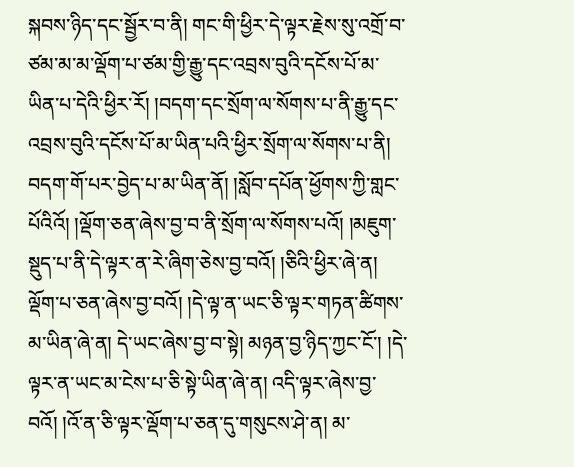སྐབས་ཉིད་དང་སྦྱོར་བ་ནི། གང་གི་ཕྱིར་དེ་ལྟར་རྗེས་སུ་འགྲོ་བ་ཙམ་མ་མ་ལྡོག་པ་ཙམ་གྱི་རྒྱུ་དང་འབྲས་བུའི་དངོས་པོ་མ་ཡིན་པ་དེའི་ཕྱིར་རོ། །བདག་དང་སྲོག་ལ་སོགས་པ་ནི་རྒྱུ་དང་འབྲས་བུའི་དངོས་པོ་མ་ཡིན་པའི་ཕྱིར་སྲོག་ལ་སོགས་པ་ནི། བདག་གོ་པར་བྱེད་པ་མ་ཡིན་ནོ། །སློབ་དཔོན་ཕྱོགས་ཀྱི་གླང་པོའིའོ། །ལྡོག་ཅན་ཞེས་བྱ་བ་ནི་སྲོག་ལ་སོགས་པའོ། །མཇུག་སྡུད་པ་ནི་དེ་ལྟར་ན་རེ་ཞིག་ཅེས་བྱ་བའོ། །ཅིའི་ཕྱིར་ཞེ་ན། ལྡོག་པ་ཅན་ཞེས་བྱ་བའོ། །དེ་ལྟ་ན་ཡང་ཅི་ལྟར་གཏན་ཚིགས་མ་ཡིན་ཞེ་ན། དེ་ཡང་ཞེས་བྱ་བ་སྟེ། མཉན་བྱ་ཉིད་ཀྱང་ངོ་། །དེ་ལྟར་ན་ཡང་མ་ངེས་པ་ཅི་སྟེ་ཡིན་ཞེ་ན། འདི་ལྟར་ཞེས་བྱ་བའོ། །འོ་ན་ཅི་ལྟར་ལྡོག་པ་ཅན་དུ་གསུངས་ཤེ་ན། མ་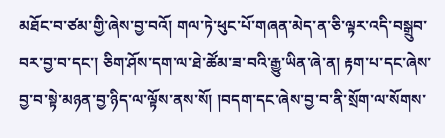མཐོང་བ་ཙམ་གྱི་ཞེས་བྱ་བའོ། གལ་ཏེ་ཕུང་པོ་གཞན་མེད་ན་ཅི་ལྟར་འདི་བསྒྲུབ་བར་བྱ་བ་དང་། ཅིག་ཤོས་དག་ལ་ཐེ་ཚོམ་ཟ་བའི་རྒྱུ་ཡིན་ཞེ་ན། རྟག་པ་དང་ཞེས་བྱ་བ་སྟེ་མཉན་བྱ་ཉིད་ལ་ལྟོས་ནས་སོ། །བདག་དང་ཞེས་བྱ་བ་ནི་སྲོག་ལ་སོགས་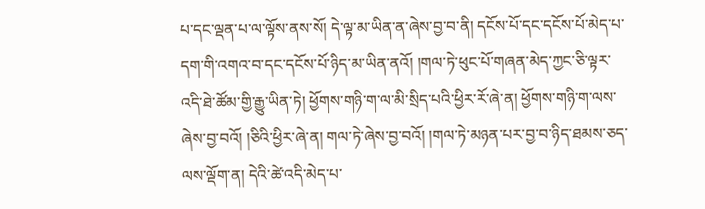པ་དང་ལྡན་པ་ལ་ལྟོས་ནས་སོ། དེ་ལྟ་མ་ཡིན་ན་ཞེས་བྱ་བ་ནི། དངོས་པོ་དང་དངོས་པོ་མེད་པ་དག་གི་འགའ་བ་དང་དངོས་པོ་ཉིད་མ་ཡིན་ནའོ། །གལ་ཏེ་ཕུང་པོ་གཞན་མེད་ཀྱང་ཅི་ལྟར་འདི་ཐེ་ཚོམ་གྱི་རྒྱུ་ཡིན་ཏེ། ཕྱོགས་གཉི་ག་ལ་མི་སྲིད་པའི་ཕྱིར་རོ་ཞེ་ན། ཕྱོགས་གཉི་ག་ལས་ཞེས་བྱ་བའོ། །ཅིའི་ཕྱིར་ཞེ་ན། གལ་ཏེ་ཞེས་བྱ་བའོ། །གལ་ཏེ་མཉན་པར་བྱ་བ་ཉིད་ཐམས་ཅད་ལས་ལྡོག་ན། དེའི་ཚེ་འདི་མེད་པ་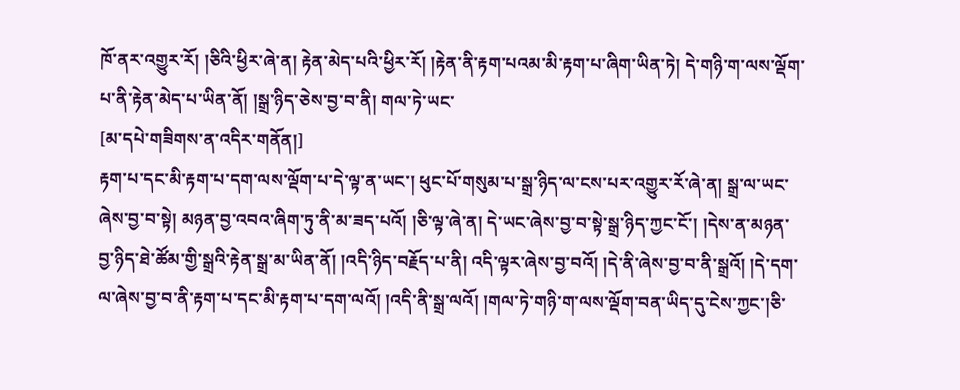ཁོ་ནར་འགྱུར་རོ། །ཅིའི་ཕྱིར་ཞེ་ན། རྟེན་མེད་པའི་ཕྱིར་རོ། །རྟེན་ནི་རྟག་པའམ་མི་རྟག་པ་ཞིག་ཡིན་ཏེ། དེ་གཉི་ག་ལས་ལྡོག་པ་ནི་རྟེན་མེད་པ་ཡིན་ནོ། །སྒྲ་ཉིད་ཅེས་བྱ་བ་ནི། གལ་ཏེ་ཡང་
[མ་དཔེ་གཟིགས་ན་འདིར་གནོན།]
རྟག་པ་དང་མི་རྟག་པ་དག་ལས་ལྡོག་པ་དེ་ལྟ་ན་ཡང་། ཕུང་པོ་གསུམ་པ་སྒྲ་ཉིད་ལ་ངས་པར་འགྱུར་རོ་ཞེ་ན། སྒྲ་ལ་ཡང་ཞེས་བྱ་བ་སྟེ། མཉན་བྱ་འབའ་ཞིག་ཏུ་ནི་མ་ཟད་པའོ། །ཅི་ལྟ་ཞེ་ན། དེ་ཡང་ཞེས་བྱ་བ་སྟེ་སྒྲ་ཉིད་ཀྱང་ངོ་། །དེས་ན་མཉན་བྱ་ཉིད་ཐེ་ཚོམ་གྱི་སྒྲའི་རྟེན་སྒྲ་མ་ཡིན་ནོ། །འདི་ཉིད་བརྗོད་པ་ནི། འདི་ལྟར་ཞེས་བྱ་བའོ། །དེ་ནི་ཞེས་བྱ་བ་ནི་སྒྲའོ། །དེ་དག་ལ་ཞེས་བྱ་བ་ནི་རྟག་པ་དང་མི་རྟག་པ་དག་ལའོ། །འདི་ནི་སྒྲ་ལའོ། །གལ་ཏེ་གཉི་ག་ལས་ལྡོག་བན་ཡིད་དུ་ངེས་ཀྱང་།ཅི་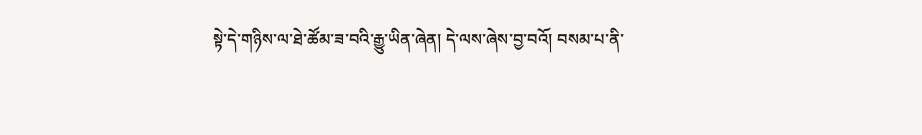སྟེ་དེ་གཉིས་ལ་ཐེ་ཚོམ་ཟ་བའི་རྒྱུ་ཡིན་ཞེན། དེ་ལས་ཞེས་བྱ་བའོ། བསམ་པ་ནི་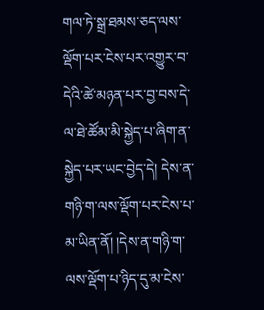གལ་ཏེ་སྒྲ་ཐམས་ཅད་ལས་ལྡོག་པར་ངེས་པར་འགྱུར་བ་དེའི་ཚེ་མཉན་པར་བྱ་བས་དེ་ལ་ཐེ་ཚོམ་མི་སྐྱེད་པ་ཞིག་ན་སྐྱེད་པར་ཡང་བྱེད་དེ། དེས་ན་གཉི་ག་ལས་ལྡོག་པར་ངེས་པ་མ་ཡིན་ནོ། །དེས་ན་གཉི་ག་ལས་ལྡོག་པ་ཉིད་དུ་མ་ངེས་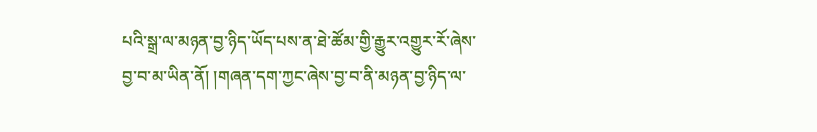པའི་སྒྲ་ལ་མཉན་བྱ་ཉིད་ཡོད་པས་ན་ཐེ་ཚོམ་གྱི་རྒྱུར་འགྱུར་རོ་ཞེས་བྱ་བ་མ་ཡིན་ནོ། །གཞན་དག་ཀྱང་ཞེས་བྱ་བ་ནི་མཉན་བྱ་ཉིད་ལ་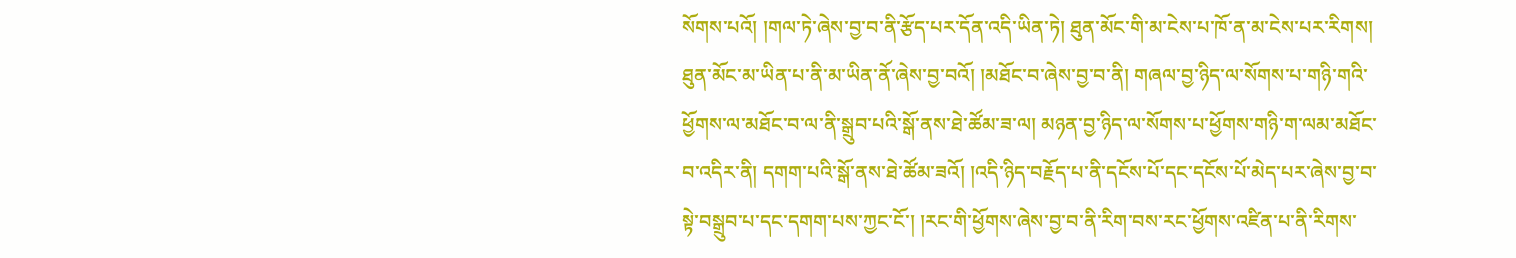སོགས་པའོ། །གལ་ཏེ་ཞེས་བྱ་བ་ནི་རྩོད་པར་དོན་འདི་ཡིན་ཏེ། ཐུན་མོང་གི་མ་ངེས་པ་ཁོ་ན་མ་ངེས་པར་རིགས། ཐུན་མོང་མ་ཡིན་པ་ནི་མ་ཡིན་ནོ་ཞེས་བྱ་བའོ། །མཐོང་བ་ཞེས་བྱ་བ་ནི། གཞལ་བྱ་ཉིད་ལ་སོགས་པ་གཉི་གའི་ཕྱོགས་ལ་མཐོང་བ་ལ་ནི་སྒྲུབ་པའི་སྒོ་ནས་ཐེ་ཚོམ་ཟ་ལ། མཉན་བྱ་ཉིད་ལ་སོགས་པ་ཕྱོགས་གཉི་ག་ལམ་མཐོང་བ་འདིར་ནི། དགག་པའི་སྒོ་ནས་ཐེ་ཚོམ་ཟའོ། །འདི་ཉིད་བརྗོད་པ་ནི་དངོས་པོ་དང་དངོས་པོ་མེད་པར་ཞེས་བྱ་བ་སྟེ་བསྒྲུབ་པ་དང་དགག་པས་ཀྱང་ངོ་། །རང་གི་ཕྱོགས་ཞེས་བྱ་བ་ནི་རིག་བས་རང་ཕྱོགས་འཛིན་པ་ནི་རིགས་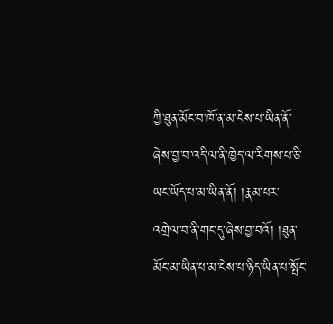ཀྱི་ཐུན་མོང་བ་ཁོ་ན་མ་ངེས་པ་ཡིན་ནོ་ཞེས་བྱ་བ་འདི་ལ་ནི་ཁྱེད་ལ་རིགས་པ་ཅི་ཡང་ཡོད་པ་མ་ཡིན་ནོ། །རྣམ་པར་འགྲེལ་བ་ནི་གང་དུ་ཞེས་བྱ་བའོ། །ཐུན་མོང་མ་ཡིན་པ་མ་ངེས་པ་ཉིད་ཡིན་པ་སྤོང་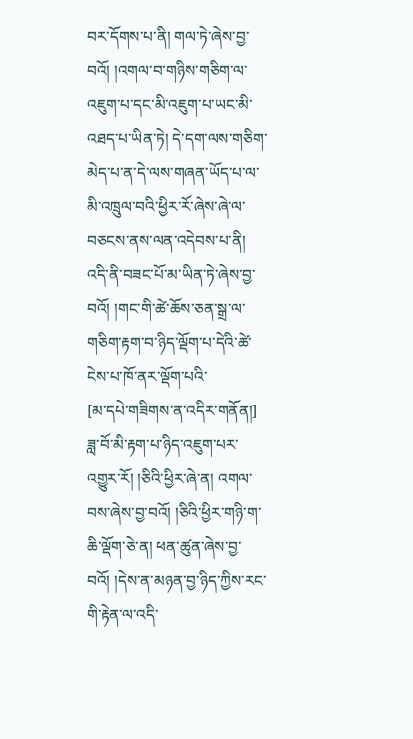བར་དོགས་པ་ནི། གལ་ཏེ་ཞེས་བྱ་བའོ། །འགལ་བ་གཉིས་གཅིག་ལ་འཇུག་པ་དང་མི་འཇུག་པ་ཡང་མི་འཐད་པ་ཡིན་ཏེ། དེ་དག་ལས་གཅིག་མེད་པ་ན་དེ་ལས་གཞན་ཡོད་པ་ལ་མི་འཁྲུལ་བའི་ཕྱིར་རོ་ཞེས་ཞེ་ལ་བཅངས་ནས་ལན་འདེབས་པ་ནི། འདི་ནི་བཟང་པོ་མ་ཡིན་ཏེ་ཞེས་བྱ་བའོ། །གང་གི་ཚེ་ཆོས་ཅན་སྒྲ་ལ་གཅིག་རྟག་བ་ཉིད་ལྡོག་པ་དེའི་ཚེ་ངེས་པ་ཁོ་ནར་ལྡོག་པའི་
[མ་དཔེ་གཟིགས་ན་འདིར་གནོན།]
ཟླ་བོ་མི་རྟག་པ་ཉིད་འཇུག་པར་འགྱུར་རོ། །ཅིའི་ཕྱིར་ཞེ་ན། འགལ་བས་ཞེས་བྱ་བའོ། །ཅིའི་ཕྱིར་གཉི་ག་ཆི་ལྡོག་ཅེ་ན། ཕན་ཚུན་ཞེས་བྱ་བའོ། །དེས་ན་མཉན་བྱ་ཉིད་ཀྱིས་རང་གི་རྟེན་ལ་འདི་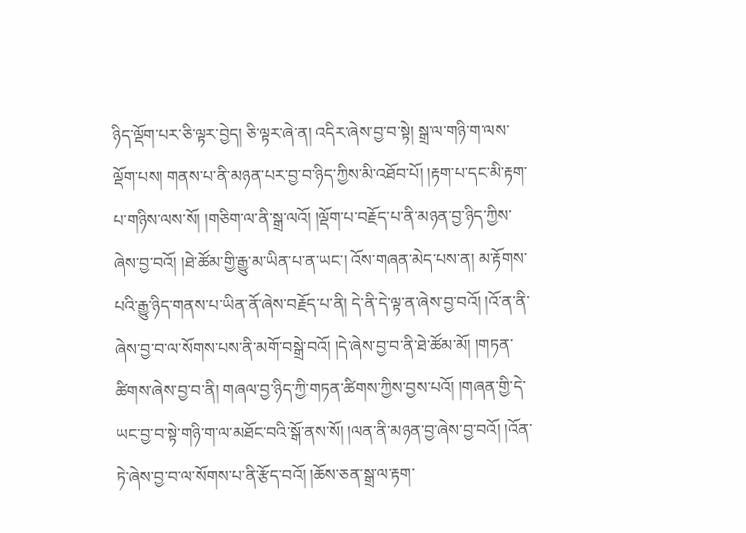ཉིད་ལྡོག་པར་ཅི་ལྟར་བྱེད། ཅི་ལྟར་ཞེ་ན། འདིར་ཞེས་བྱ་བ་སྟེ། སྒྲ་ལ་གཉི་ག་ལས་ལྡོག་པས། གནས་པ་ནི་མཉན་པར་བྱ་བ་ཉིད་ཀྱིས་མི་འཐོབ་པོ། །རྟག་པ་དང་མི་རྟག་པ་གཉིས་ལས་སོ། །གཅིག་ལ་ནི་སྒྲ་ལའོ། །ལྡོག་པ་བརྗོད་པ་ནི་མཉན་བྱ་ཉིད་ཀྱིས་ཞེས་བྱ་བའོ། །ཐེ་ཚོམ་གྱི་རྒྱུ་མ་ཡིན་པ་ན་ཡང་། འོས་གཞན་མེད་པས་ན། མ་རྟོགས་པའི་རྒྱུ་ཉིད་གནས་པ་ཡིན་ནོ་ཞེས་བརྗོད་པ་ནི། དེ་ནི་དེ་ལྟ་ན་ཞེས་བྱ་བའོ། །འོ་ན་ནི་ཞེས་བྱ་བ་ལ་སོགས་པས་ནི་མགོ་བསྒྲེ་བའོ། །དེ་ཞེས་བྱ་བ་ནི་ཐེ་ཚོམ་མོ། །གཏན་ཚིགས་ཞེས་བྱ་བ་ནི། གཞལ་བྱ་ཉིད་ཀྱི་གཏན་ཚིགས་ཀྱིས་བྱས་པའོ། །གཞན་གྱི་དེ་ཡང་བྱ་བ་སྟེ་གཉི་ག་ལ་མཐོང་བའི་སྒོ་ནས་སོ། །ལན་ནི་མཉན་བྱ་ཞེས་བྱ་བའོ། །འོན་ཏེ་ཞེས་བྱ་བ་ལ་སོགས་པ་ནི་རྩོད་བའོ། །ཆོས་ཅན་སྒྲ་ལ་རྟག་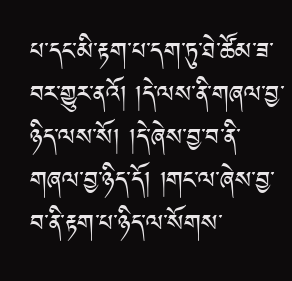པ་དང་མི་རྟག་པ་དག་ཏུ་ཐེ་ཚོམ་ཟ་བར་གྱུར་ནའོ། །དེ་ལས་ནི་གཞལ་བྱ་ཉིད་ལས་སོ། །དེ་ཞེས་བྱ་བ་ནི་གཞལ་བྱ་ཉིད་དོ། །གང་ལ་ཞེས་བྱ་བ་ནི་རྟག་པ་ཉིད་ལ་སོགས་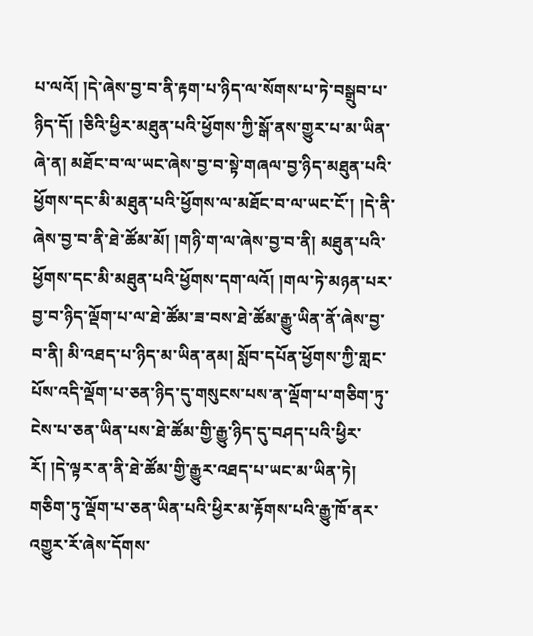པ་ལའོ། །དེ་ཞེས་བྱ་བ་ནི་རྟག་པ་ཉིད་ལ་སོགས་པ་ཏེ་བསྒྲུབ་པ་ཉིད་དོ། །ཅིའི་ཕྱིར་མཐུན་པའི་ཕྱོགས་ཀྱི་སྒོ་ནས་གྱུར་པ་མ་ཡིན་ཞེ་ན། མཐོང་བ་ལ་ཡང་ཞེས་བྱ་བ་སྟེ་གཞལ་བྱ་ཉིད་མཐུན་པའི་ཕྱོགས་དང་མི་མཐུན་པའི་ཕྱོགས་ལ་མཐོང་བ་ལ་ཡང་ངོ་། །དེ་ནི་ཞེས་བྱ་བ་ནི་ཐེ་ཚོམ་མོ། །གཉི་ག་ལ་ཞེས་བྱ་བ་ནི། མཐུན་པའི་ཕྱོགས་དང་མི་མཐུན་པའི་ཕྱོགས་དག་ལའོ། །གལ་ཏེ་མཉན་པར་བྱ་བ་ཉིད་ལྡོག་པ་ལ་ཐེ་ཚོམ་ཟ་བས་ཐེ་ཚོམ་རྒྱུ་ཡིན་ནོ་ཞེས་བྱ་བ་ནི། མི་འཐད་པ་ཉིད་མ་ཡིན་ནམ། སློབ་དཔོན་ཕྱོགས་ཀྱི་གླང་པོས་འདི་ལྡོག་པ་ཅན་ཉིད་དུ་གསུངས་པས་ན་ལྡོག་པ་གཅིག་ཏུ་ངེས་པ་ཅན་ཡིན་པས་ཐེ་ཚོམ་གྱི་རྒྱུ་ཉིད་དུ་བཤད་པའི་ཕྱིར་རོ། །དེ་ལྟར་ན་ནི་ཐེ་ཚོམ་གྱི་རྒྱུར་འཐད་པ་ཡང་མ་ཡིན་ཏེ། གཅིག་ཏུ་ལྡོག་པ་ཅན་ཡིན་པའི་ཕྱིར་མ་རྟོགས་པའི་རྒྱུ་ཁོ་ནར་འགྱུར་རོ་ཞེས་དོགས་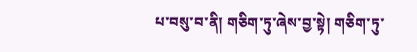པ་བསུ་བ་ནི། གཅིག་ཏུ་ཞེས་བྱ་སྟེ། གཅིག་ཏུ་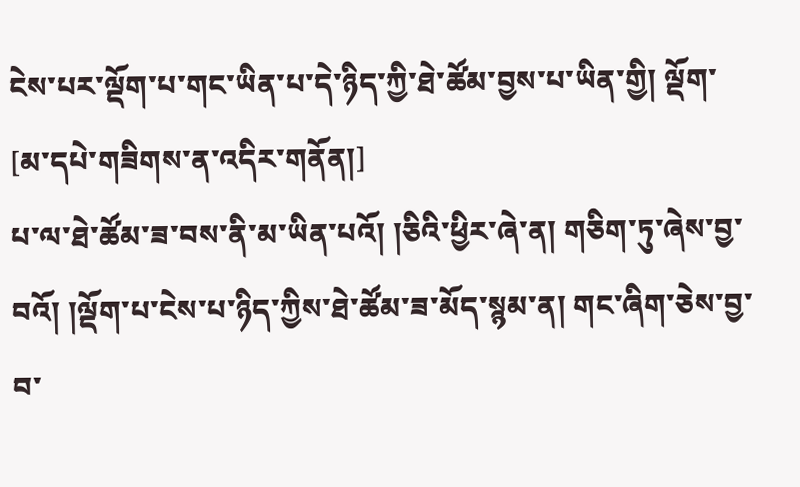ངེས་པར་ལྡོག་པ་གང་ཡིན་པ་དེ་ཉིད་ཀྱི་ཐེ་ཚོམ་བྱས་པ་ཡིན་གྱི། ལྡོག་
[མ་དཔེ་གཟིགས་ན་འདིར་གནོན།]
པ་ལ་ཐེ་ཚོམ་ཟ་བས་ནི་མ་ཡིན་པའོ། །ཅིའི་ཕྱིར་ཞེ་ན། གཅིག་ཏུ་ཞེས་བྱ་བའོ། །ལྡོག་པ་ངེས་པ་ཉིད་ཀྱིས་ཐེ་ཚོམ་ཟ་མོད་སྙམ་ན། གང་ཞིག་ཅེས་བྱ་བ་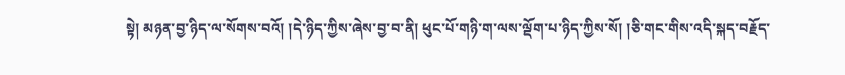སྟེ། མཉན་བྱ་ཉིད་ལ་སོགས་བའོ། །དེ་ཉིད་ཀྱིས་ཞེས་བྱ་བ་ནི། ཕུང་པོ་གཉི་ག་ལས་ལྡོག་པ་ཉིད་ཀྱིས་སོ། །ཅི་གང་གིས་འདི་སྐད་བརྗོད་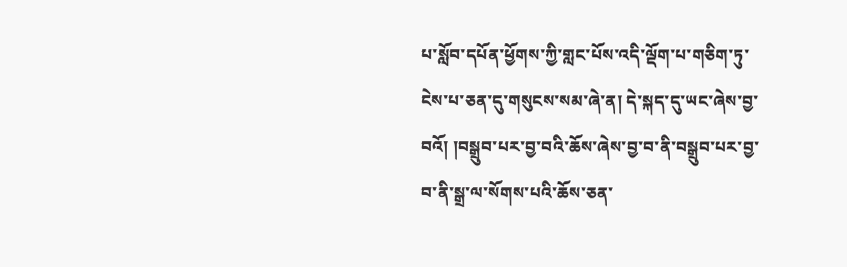པ་སློབ་དཔོན་ཕྱོགས་ཀྱི་གླང་པོས་འདི་ལྡོག་པ་གཅིག་ཏུ་ངེས་པ་ཅན་དུ་གསུངས་སམ་ཞེ་ན། དེ་སྐད་དུ་ཡང་ཞེས་བྱ་བའོ། །བསྒྲུབ་པར་བྱ་བའི་ཆོས་ཞེས་བྱ་བ་ནི་བསྒྲུབ་པར་བྱ་བ་ནི་སྒྲ་ལ་སོགས་པའི་ཆོས་ཅན་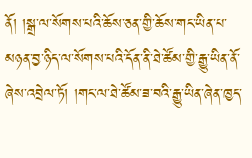ནོ། །སྒྲ་ལ་སོགས་པའི་ཆོས་ཅན་གྱི་ཆོས་གང་ཡིན་པ་མཉན་བྱ་ཉིད་ལ་སོགས་པའི་དོན་ནི་ཐེ་ཚོམ་གྱི་རྒྱུ་ཡིན་ནོ་ཞེས་འབྲེལ་ཏོ། །གང་ལ་ཐེ་ཚོམ་ཟ་བའི་རྒྱུ་ཡིན་ཞེན་ཁྱད་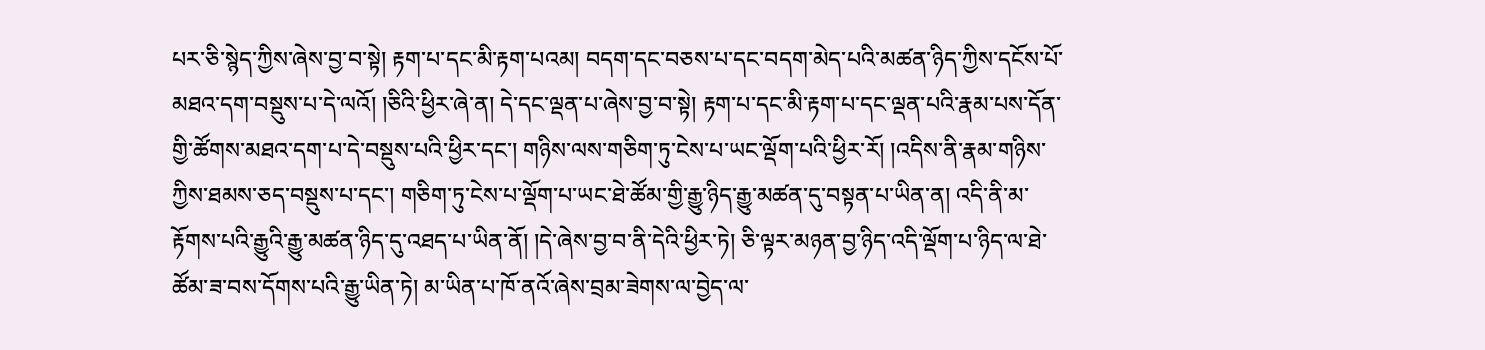པར་ཅི་སྙེད་ཀྱིས་ཞེས་བྱ་བ་སྟེ། རྟག་པ་དང་མི་རྟག་པའམ། བདག་དང་བཅས་པ་དང་བདག་མེད་པའི་མཚན་ཉིད་ཀྱིས་དངོས་པོ་མཐའ་དག་བསྡུས་པ་དེ་ལའོ། །ཅིའི་ཕྱིར་ཞེ་ན། དེ་དང་ལྡན་པ་ཞེས་བྱ་བ་སྟེ། རྟག་པ་དང་མི་རྟག་པ་དང་ལྡན་པའི་རྣམ་པས་དོན་གྱི་ཚོགས་མཐའ་དག་པ་དེ་བསྡུས་པའི་ཕྱིར་དང་། གཉིས་ལས་གཅིག་ཏུ་ངེས་པ་ཡང་ལྡོག་པའི་ཕྱིར་རོ། །འདིས་ནི་རྣམ་གཉིས་ཀྱིས་ཐམས་ཅད་བསྡུས་པ་དང་། གཅིག་ཏུ་ངེས་པ་ལྡོག་པ་ཡང་ཐེ་ཚོམ་གྱི་རྒྱུ་ཉིད་རྒྱུ་མཚན་དུ་བསྟན་པ་ཡིན་ན། འདི་ནི་མ་རྟོགས་པའི་རྒྱུའི་རྒྱུ་མཚན་ཉིད་དུ་འཐད་པ་ཡིན་ནོ། །དེ་ཞེས་བྱ་བ་ནི་དེའི་ཕྱིར་ཏེ། ཅི་ལྟར་མཉན་བྱ་ཉིད་འདི་ལྡོག་པ་ཉིད་ལ་ཐེ་ཚོམ་ཟ་བས་དོགས་པའི་རྒྱུ་ཡིན་ཏེ། མ་ཡིན་པ་ཁོ་ནའོ་ཞེས་བྲམ་ཟེགས་ལ་བྱེད་ལ་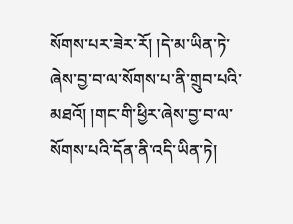སོགས་པར་ཟེར་རོ། །དེ་མ་ཡིན་ཏེ་ཞེས་བྱ་བ་ལ་སོགས་པ་ནི་གྲུབ་པའི་མཐའོ། །གང་གི་ཕྱིར་ཞེས་བྱ་བ་ལ་སོགས་པའི་དོན་ནི་འདི་ཡིན་ཏེ།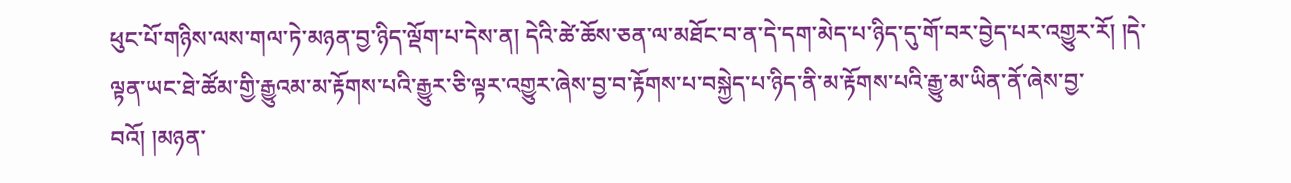ཕུང་པོ་གཉིས་ལས་གལ་ཏེ་མཉན་བྱ་ཉིད་ལྡོག་པ་དེས་ན། དེའི་ཚེ་ཆོས་ཅན་ལ་མཐོང་བ་ན་དེ་དག་མེད་པ་ཉིད་དུ་གོ་བར་བྱེད་པར་འགྱུར་རོ། །དེ་ལྟན་ཡང་ཐེ་ཚོམ་གྱི་རྒྱུའམ་མ་རྟོགས་པའི་རྒྱུར་ཅི་ལྟར་འགྱུར་ཞེས་བྱ་བ་རྟོགས་པ་བསྐྱེད་པ་ཉིད་ནི་མ་རྟོགས་པའི་རྒྱུ་མ་ཡིན་ནོ་ཞེས་བྱ་བའོ། །མཉན་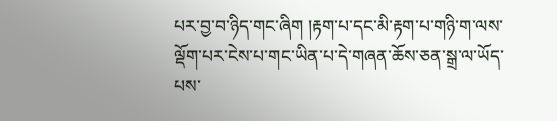པར་བྱ་བ་ཉིད་གང་ཞིག །རྟག་པ་དང་མི་རྟག་པ་གཉི་ག་ལས་ལྡོག་པར་ངེས་པ་གང་ཡིན་པ་དེ་གཞན་ཆོས་ཅན་སྒྲ་ལ་ཡོད་པས་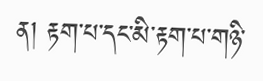ན། རྟག་པ་དང་མི་རྟག་པ་གཉི་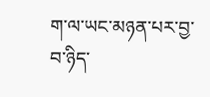ག་ལ་ཡང་མཉན་པར་བྱ་བ་ཉིད་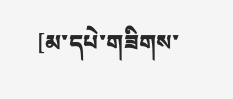[མ་དཔེ་གཟིགས་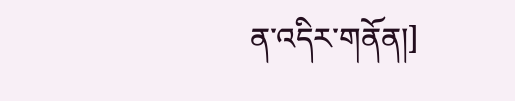ན་འདིར་གནོན།]